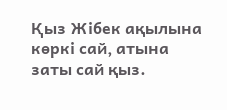Қыз Жібек ақылына көркі сай, атына заты сай қыз.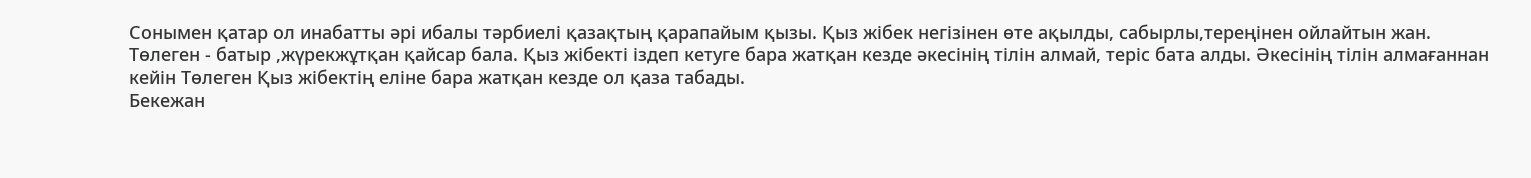Сонымен қатар ол инабатты әрі ибалы тәрбиелі қазақтың қарапайым қызы. Қыз жібек негізінен өте ақылды, сабырлы,тереңінен ойлайтын жан.
Төлеген - батыр ,жүрекжұтқан қайсар бала. Қыз жібекті іздеп кетуге бара жатқан кезде әкесінің тілін алмай, теріс бата алды. Әкесінің тілін алмағаннан кейін Төлеген Қыз жібектің еліне бара жатқан кезде ол қаза табады.
Бекежан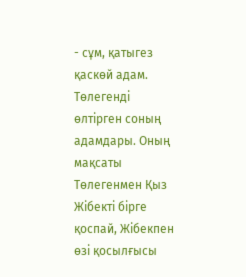- сұм, қатыгез қаскөй адам. Төлегенді өлтірген соның адамдары. Оның мақсаты Төлегенмен Қыз Жібекті бірге қоспай, Жібекпен өзі қосылғысы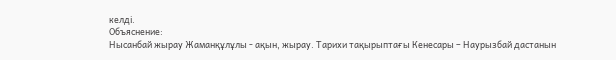келді.
Объяснение:
Нысанбай жырау Жаманқұлұлы - ақын, жырау. Тарихи тақырыптағы Кенесары – Наурызбай дастанын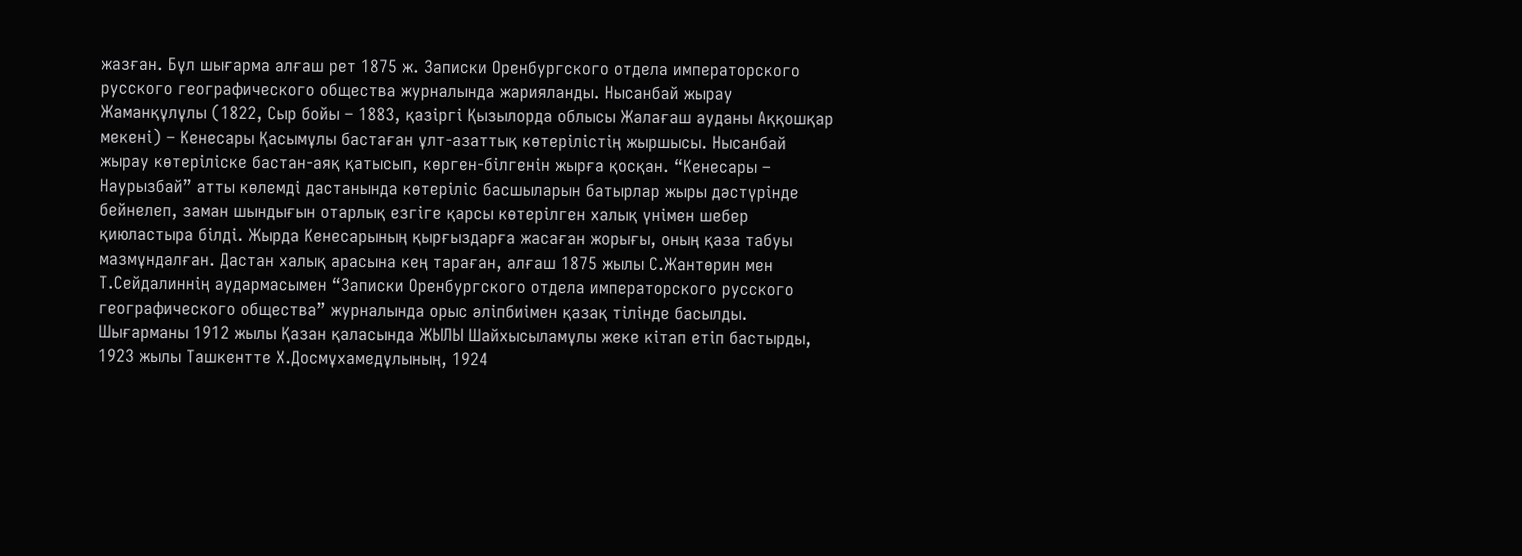жазған. Бұл шығарма алғаш рет 1875 ж. Записки Оренбургского отдела императорского русского географического общества журналында жарияланды. Нысанбай жырау Жаманқұлұлы (1822, Сыр бойы – 1883, қазіргі Қызылорда облысы Жалағаш ауданы Аққошқар мекені) – Кенесары Қасымұлы бастаған ұлт-азаттық көтерілістің жыршысы. Нысанбай жырау көтеріліске бастан-аяқ қатысып, көрген-білгенін жырға қосқан. “Кенесары – Наурызбай” атты көлемді дастанында көтеріліс басшыларын батырлар жыры дәстүрінде бейнелеп, заман шындығын отарлық езгіге қарсы көтерілген халық үнімен шебер қиюластыра білді. Жырда Кенесарының қырғыздарға жасаған жорығы, оның қаза табуы мазмұндалған. Дастан халық арасына кең тараған, алғаш 1875 жылы С.Жантөрин мен Т.Сейдалиннің аудармасымен “Записки Оренбургского отдела императорского русского географического общества” журналында орыс әліпбиімен қазақ тілінде басылды. Шығарманы 1912 жылы Қазан қаласында ЖЫЛЫ Шайхысыламұлы жеке кітап етіп бастырды, 1923 жылы Ташкентте Х.Досмұхамедұлының, 1924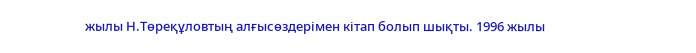жылы Н.Төреқұловтың алғысөздерімен кітап болып шықты. 1996 жылы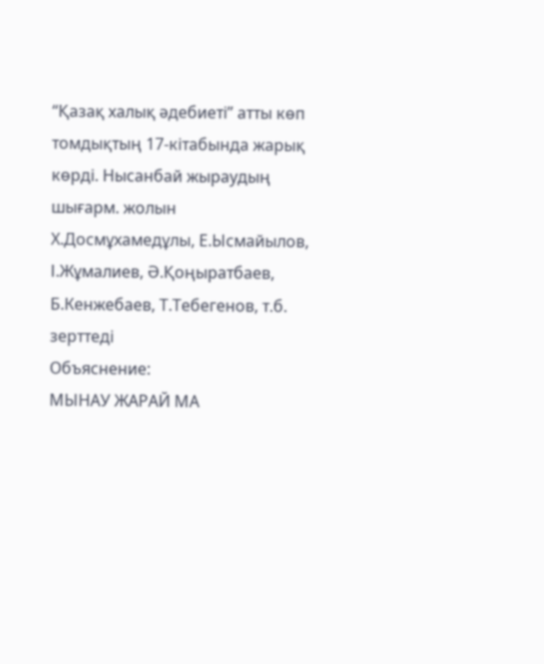“Қазақ халық әдебиеті” атты көп томдықтың 17-кітабында жарық көрді. Нысанбай жыраудың шығарм. жолын Х.Досмұхамедұлы, Е.Ысмайылов, І.Жұмалиев, Ә.Қоңыратбаев, Б.Кенжебаев, Т.Тебегенов, т.б. зерттеді
Объяснение:
МЫНАУ ЖАРАЙ МА